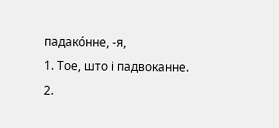падако́нне, ‑я,
1. Тое, што і падвоканне.
2.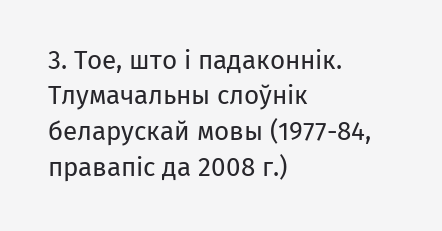3. Тое, што і падаконнік.
Тлумачальны слоўнік беларускай мовы (1977-84, правапіс да 2008 г.)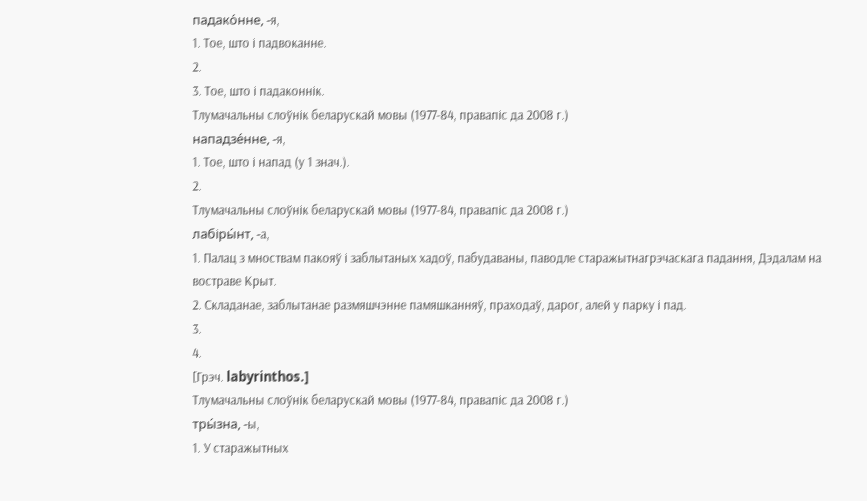падако́нне, ‑я,
1. Тое, што і падвоканне.
2.
3. Тое, што і падаконнік.
Тлумачальны слоўнік беларускай мовы (1977-84, правапіс да 2008 г.)
нападзе́нне, ‑я,
1. Тое, што і напад (у 1 знач.).
2.
Тлумачальны слоўнік беларускай мовы (1977-84, правапіс да 2008 г.)
лабіры́нт, ‑а,
1. Палац з мноствам пакояў і заблытаных хадоў, пабудаваны, паводле старажытнагрэчаскага падання, Дэдалам на востраве Крыт.
2. Складанае, заблытанае размяшчэнне памяшканняў, праходаў, дарог, алей у парку і пад.
3.
4.
[Грэч. labyrinthos.]
Тлумачальны слоўнік беларускай мовы (1977-84, правапіс да 2008 г.)
тры́зна, ‑ы,
1. У старажытных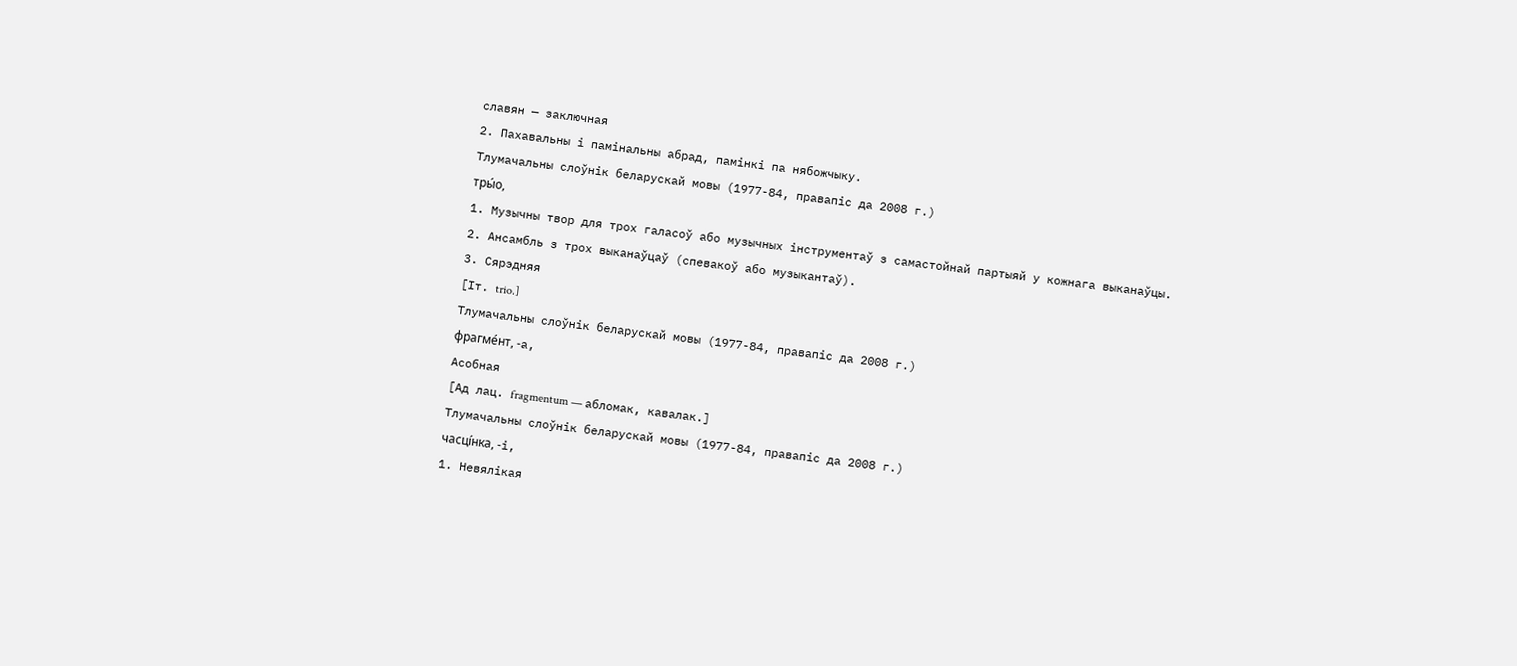славян — заключная
2. Пахавальны і памінальны абрад, памінкі па нябожчыку.
Тлумачальны слоўнік беларускай мовы (1977-84, правапіс да 2008 г.)
тры́о,
1. Музычны твор для трох галасоў або музычных інструментаў з самастойнай партыяй у кожнага выканаўцы.
2. Ансамбль з трох выканаўцаў (спевакоў або музыкантаў).
3. Сярэдняя
[Іт. trio.]
Тлумачальны слоўнік беларускай мовы (1977-84, правапіс да 2008 г.)
фрагме́нт, ‑а,
Асобная
[Ад лац. fragmentum — абломак, кавалак.]
Тлумачальны слоўнік беларускай мовы (1977-84, правапіс да 2008 г.)
часці́нка, ‑і,
1. Невялікая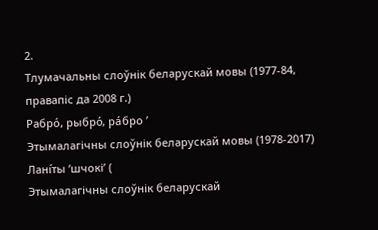2.
Тлумачальны слоўнік беларускай мовы (1977-84, правапіс да 2008 г.)
Рабро́, рыбро́, ра́бро ’
Этымалагічны слоўнік беларускай мовы (1978-2017)
Лані́ты ’шчокі’ (
Этымалагічны слоўнік беларускай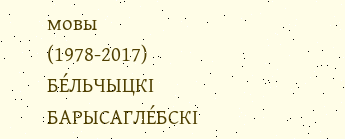мовы (1978-2017)
БЕ́ЛЬЧЫЦКІ БАРЫСАГЛЕ́БСКІ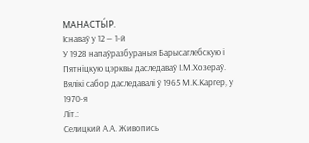МАНАСТЫ́Р.
Існаваў у 12 — 1-й
У 1928 напаўразбураныя Барысаглебскую і Пятніцкую цэрквы даследаваў І.М.Хозераў. Вялікі сабор даследавалі ў 1965 М.К.Каргер, у 1970-я
Літ.:
Селицкий А.А. Живопись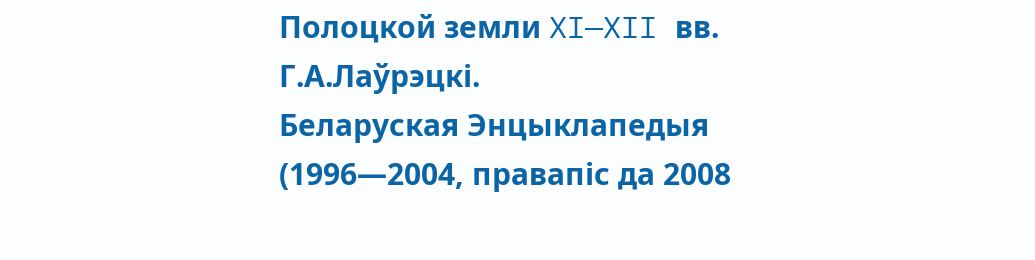Полоцкой земли XI—XII вв.
Г.А.Лаўрэцкі.
Беларуская Энцыклапедыя (1996—2004, правапіс да 2008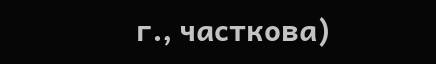г., часткова)